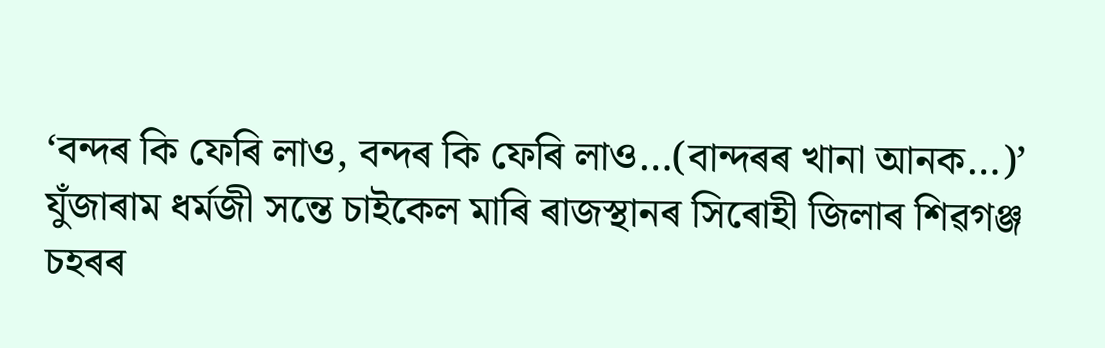‘বন্দৰ কি ফেৰি লাও, বন্দৰ কি ফেৰি লাও…(বান্দৰৰ খানা আনক…)’
যুঁজাৰাম ধৰ্মজী সন্তে চাইকেল মাৰি ৰাজস্থানৰ সিৰোহী জিলাৰ শিৱগঞ্জ চহৰৰ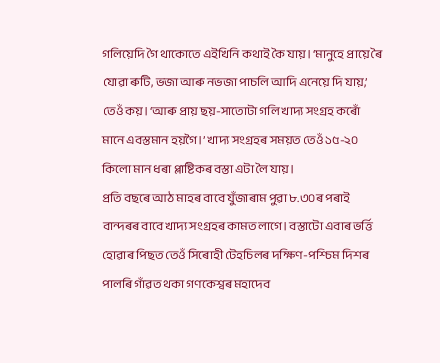গলিয়েদি গৈ থাকোতে এইখিনি কথাই কৈ যায়। ‘মানুহে প্ৰায়ে ৰৈ যোৱা ৰুটি, ভজা আৰু নভজা পাচলি আদি এনেয়ে দি যায়,’ তেওঁ কয়। ‘আৰু প্ৰায় ছয়-সাতোটা গলি খাদ্য সংগ্ৰহ কৰোঁ মানে এবস্তমান হয়গৈ।’ খাদ্য সংগ্ৰহৰ সময়ত তেওঁ ১৫-২০ কিলো মান ধৰা প্লাষ্টিকৰ বস্তা এটা লৈ যায়।
প্ৰতি বছৰে আঠ মাহৰ বাবে যুঁজাৰাম পুৱা ৮.৩০ৰ পৰাই বান্দৰৰ বাবে খাদ্য সংগ্ৰহৰ কামত লাগে। বস্তাটো এবাৰ ভৰ্ত্তি হোৱাৰ পিছত তেওঁ সিৰোহী টেহচিলৰ দক্ষিণ-পশ্চিম দিশৰ পালৰি গাঁৱত থকা গণকেশ্বৰ মহাদেব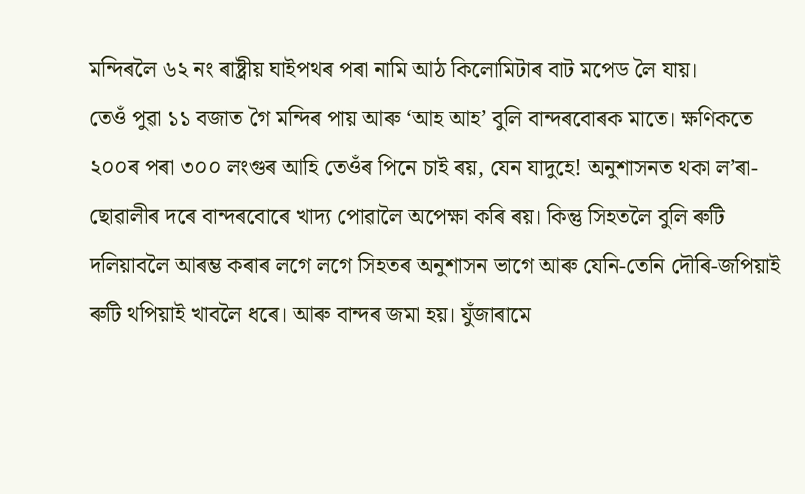মন্দিৰলৈ ৬২ নং ৰাষ্ট্ৰীয় ঘাইপথৰ পৰা নামি আঠ কিলোমিটাৰ বাট মপেড লৈ যায়।
তেওঁ পুৱা ১১ বজাত গৈ মন্দিৰ পায় আৰু ‘আহ আহ’ বুলি বান্দৰবোৰক মাতে। ক্ষণিকতে ২০০ৰ পৰা ৩০০ লংগুৰ আহি তেওঁৰ পিনে চাই ৰয়, যেন যাদুহে! অনুশাসনত থকা ল’ৰা-ছোৱালীৰ দৰে বান্দৰবোৰে খাদ্য পোৱালৈ অপেক্ষা কৰি ৰয়। কিন্তু সিহতলৈ বুলি ৰুটি দলিয়াবলৈ আৰম্ভ কৰাৰ লগে লগে সিহতৰ অনুশাসন ভাগে আৰু যেনি-তেনি দৌৰি-জপিয়াই ৰুটি থপিয়াই খাবলৈ ধৰে। আৰু বান্দৰ জমা হয়। যুঁজাৰামে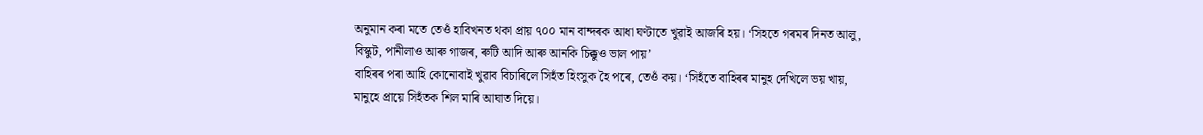অনুমান কৰা মতে তেওঁ হাবিখনত থকা প্ৰায় ৭০০ মান বান্দৰক আধা ঘণ্টাতে খুৱাই আজৰি হয়। ‘সিহতে গৰমৰ দিনত আলু, বিস্কুট, পানীলাও আৰু গাজৰ, ৰুটি আদি আৰু আনকি চিক্কুও ভাল পায়’
বাহিৰৰ পৰা আহি কোনোবাই খুৱাব বিচাৰিলে সিহঁত হিংসুক হৈ পৰে, তেওঁ কয়। ‘সিহঁতে বাহিৰৰ মানুহ দেখিলে ভয় খায়, মানুহে প্ৰায়ে সিহঁতক শিল মাৰি আঘাত দিয়ে।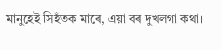মানুহেই সিহঁতক মাৰে, এয়া বৰ দুখলগা কথা।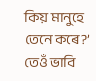কিয় মানুহে তেনে কৰে?’ তেওঁ ভাবি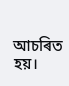আচৰিত হয়।